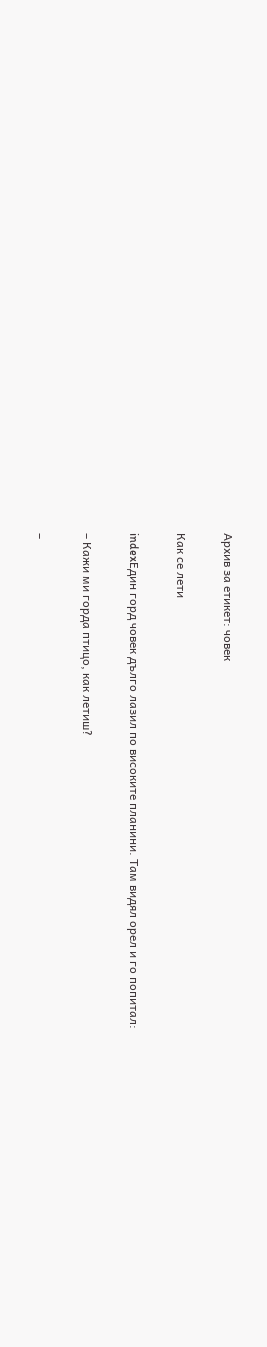Архив за етикет: човек

Как се лети

indexЕдин горд човек дълго лазил по високите планини. Там видял орел и го попитал:

– Кажи ми горда птицо, как летиш?

–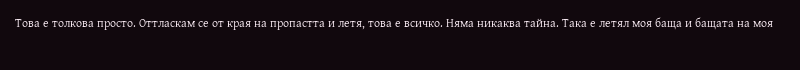Това е толкова просто. Оттласкам се от края на пропастта и летя, това е всичко. Няма никаква тайна. Така е летял моя баща и бащата на моя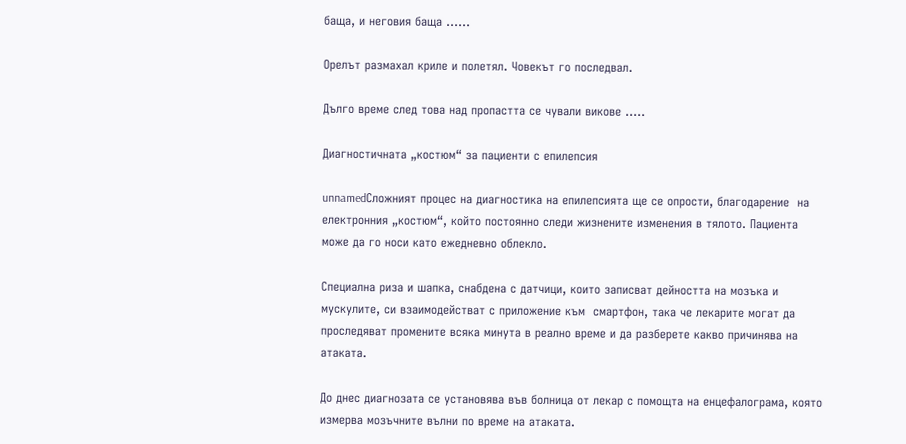баща, и неговия баща ……

Орелът размахал криле и полетял. Човекът го последвал.

Дълго време след това над пропастта се чували викове …..

Диагностичната „костюм“ за пациенти с епилепсия

unnamedСложният процес на диагностика на епилепсията ще се опрости, благодарение  на електронния „костюм“, който постоянно следи жизнените изменения в тялото. Пациента може да го носи като ежедневно облекло.

Специална риза и шапка, снабдена с датчици, които записват дейността на мозъка и мускулите, си взаимодействат с приложение към  смартфон, така че лекарите могат да проследяват промените всяка минута в реално време и да разберете какво причинява на атаката.

До днес диагнозата се установява във болница от лекар с помощта на енцефалограма, която измерва мозъчните вълни по време на атаката.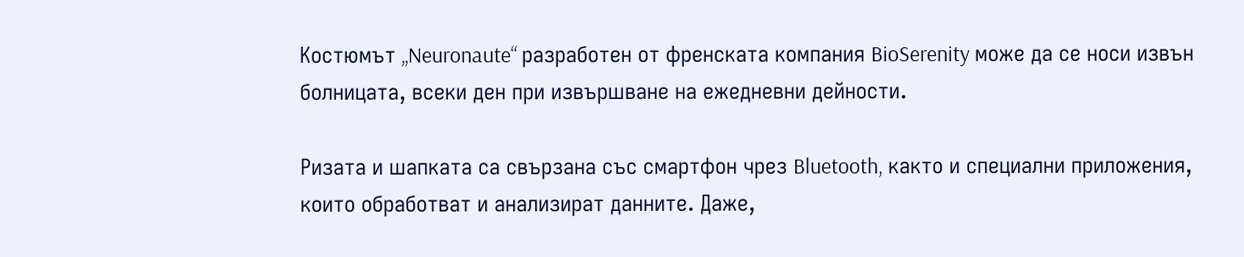Костюмът „Neuronaute“ разработен от френската компания BioSerenity може да се носи извън болницата, всеки ден при извършване на ежедневни дейности.

Ризата и шапката са свързана със смартфон чрез Bluetooth, както и специални приложения, които обработват и анализират данните. Даже,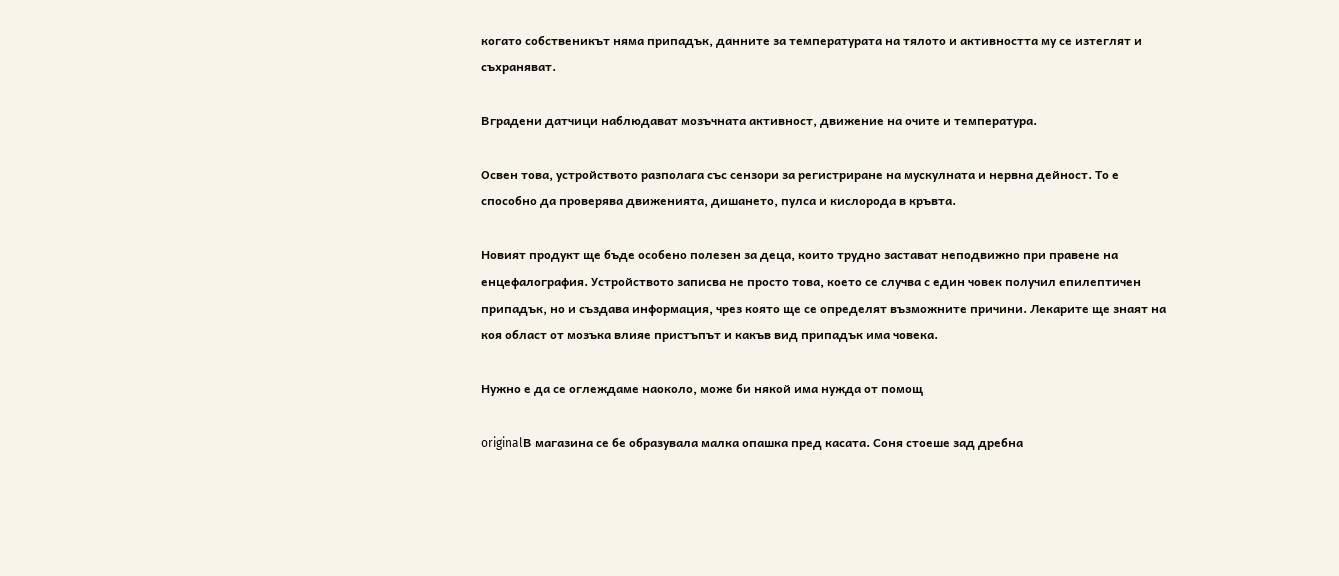когато собственикът няма припадък, данните за температурата на тялото и активността му се изтеглят и съхраняват.

Вградени датчици наблюдават мозъчната активност, движение на очите и температура.

Освен това, устройството разполага със сензори за регистриране на мускулната и нервна дейност. То е способно да проверява движенията, дишането, пулса и кислорода в кръвта.

Новият продукт ще бъде особено полезен за деца, които трудно застават неподвижно при правене на енцефалография. Устройството записва не просто това, което се случва с един човек получил епилептичен припадък, но и създава информация, чрез която ще се определят възможните причини. Лекарите ще знаят на коя област от мозъка влияе пристъпът и какъв вид припадък има човека.

Нужно е да се оглеждаме наоколо, може би някой има нужда от помощ

originalВ магазина се бе образувала малка опашка пред касата. Соня стоеше зад дребна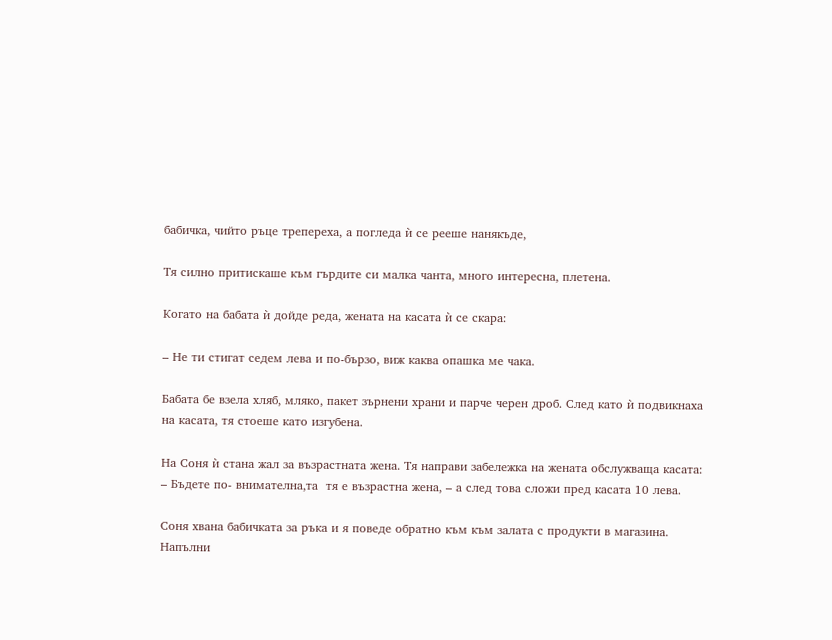бабичка, чийто ръце трепереха, а погледа ѝ се рееше нанякъде,

Тя силно притискаше към гърдите си малка чанта, много интересна, плетена.

Когато на бабата ѝ дойде реда, жената на касата ѝ се скара:

– Не ти стигат седем лева и по-бързо, виж каква опашка ме чака.

Бабата бе взела хляб, мляко, пакет зърнени храни и парче черен дроб. След като ѝ подвикнаха на касата, тя стоеше като изгубена.

На Соня ѝ стана жал за възрастната жена. Тя направи забележка на жената обслужваща касата:
– Бъдете по- внимателна,та  тя е възрастна жена, – а след това сложи пред касата 10 лева.

Соня хвана бабичката за ръка и я поведе обратно към към залата с продукти в магазина. Напълни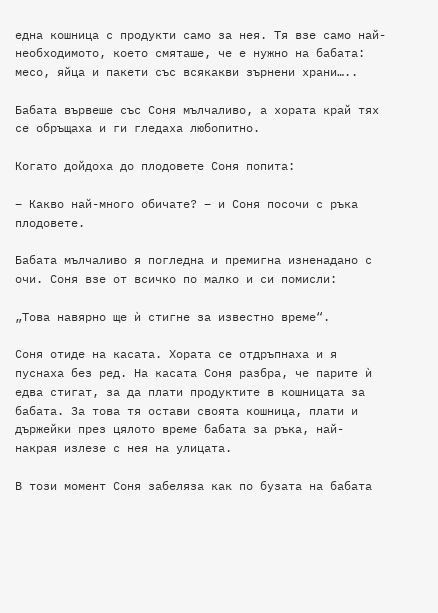една кошница с продукти само за нея. Тя взе само най-необходимото, което смяташе, че е нужно на бабата: месо, яйца и пакети със всякакви зърнени храни…..

Бабата вървеше със Соня мълчаливо, а хората край тях се обръщаха и ги гледаха любопитно.

Когато дойдоха до плодовете Соня попита:

– Какво най-много обичате? – и Соня посочи с ръка плодовете.

Бабата мълчаливо я погледна и премигна изненадано с очи. Соня взе от всичко по малко и си помисли:

„Това навярно ще ѝ стигне за известно време“.

Соня отиде на касата. Хората се отдръпнаха и я пуснаха без ред. На касата Соня разбра, че парите ѝ едва стигат, за да плати продуктите в кошницата за бабата. За това тя остави своята кошница, плати и държейки през цялото време бабата за ръка, най- накрая излезе с нея на улицата.

В този момент Соня забеляза как по бузата на бабата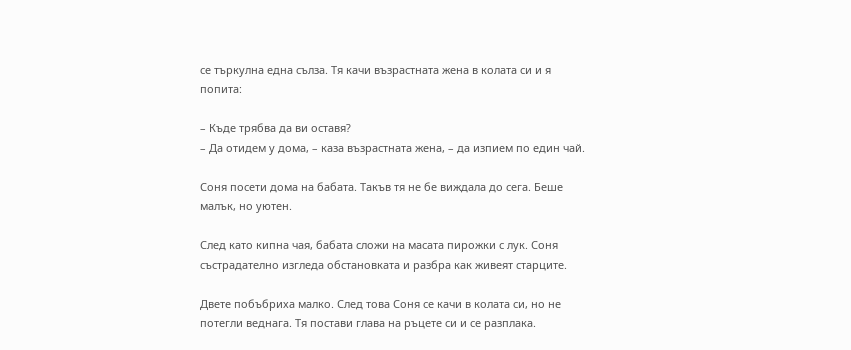се търкулна една сълза. Тя качи възрастната жена в колата си и я попита:

– Къде трябва да ви оставя?
– Да отидем у дома, – каза възрастната жена, – да изпием по един чай.

Соня посети дома на бабата. Такъв тя не бе виждала до сега. Беше малък, но уютен.

След като кипна чая, бабата сложи на масата пирожки с лук. Соня състрадателно изгледа обстановката и разбра как живеят старците.

Двете побъбриха малко. След това Соня се качи в колата си, но не потегли веднага. Тя постави глава на ръцете си и се разплака.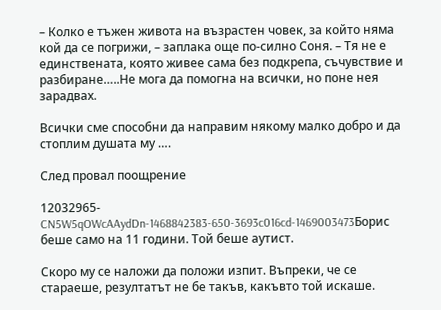– Колко е тъжен живота на възрастен човек, за който няма кой да се погрижи, – заплака още по-силно Соня. – Тя не е единствената, която живее сама без подкрепа, съчувствие и разбиране…..Не мога да помогна на всички, но поне нея зарадвах.

Всички сме способни да направим някому малко добро и да стоплим душата му ….

След провал поощрение

12032965-CN5W5qOWcAAydDn-1468842383-650-3693c016cd-1469003473Борис беше само на 11 години. Той беше аутист.

Скоро му се наложи да положи изпит. Въпреки, че се стараеше, резултатът не бе такъв, какъвто той искаше.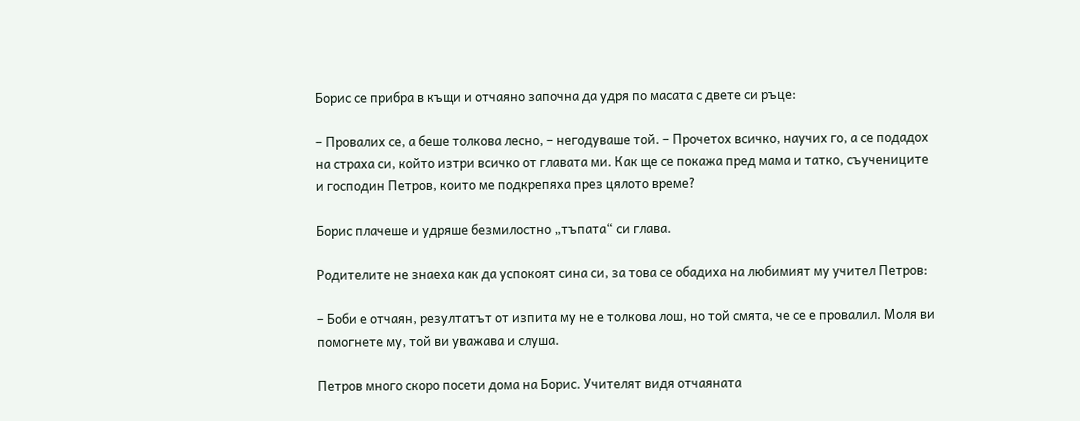Борис се прибра в къщи и отчаяно започна да удря по масата с двете си ръце:

– Провалих се, а беше толкова лесно, – негодуваше той. – Прочетох всичко, научих го, а се подадох на страха си, който изтри всичко от главата ми. Как ще се покажа пред мама и татко, съучениците и господин Петров, които ме подкрепяха през цялото време?

Борис плачеше и удряше безмилостно „тъпата“ си глава.

Родителите не знаеха как да успокоят сина си, за това се обадиха на любимият му учител Петров:

– Боби е отчаян, резултатът от изпита му не е толкова лош, но той смята, че се е провалил. Моля ви помогнете му, той ви уважава и слуша.

Петров много скоро посети дома на Борис. Учителят видя отчаяната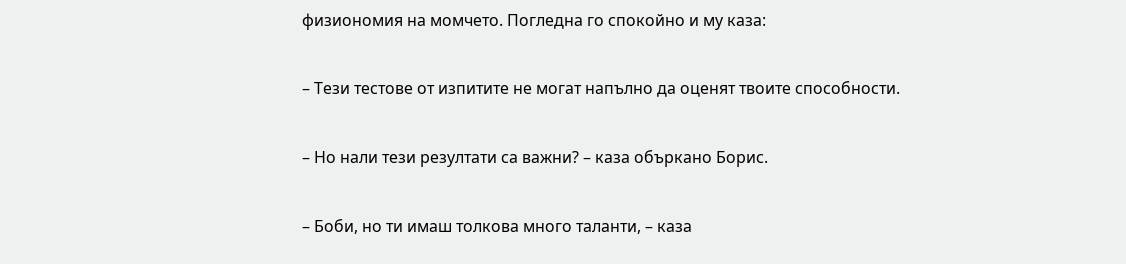физиономия на момчето. Погледна го спокойно и му каза:

– Тези тестове от изпитите не могат напълно да оценят твоите способности.

– Но нали тези резултати са важни? – каза объркано Борис.

– Боби, но ти имаш толкова много таланти, – каза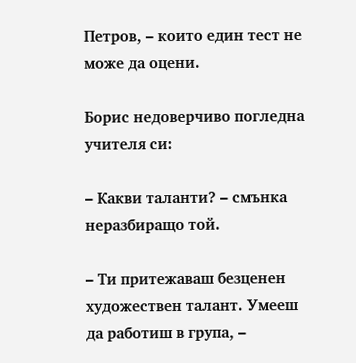Петров, – които един тест не може да оцени.

Борис недоверчиво погледна учителя си:

– Какви таланти? – смънка неразбиращо той.

– Ти притежаваш безценен художествен талант. Умееш да работиш в група, –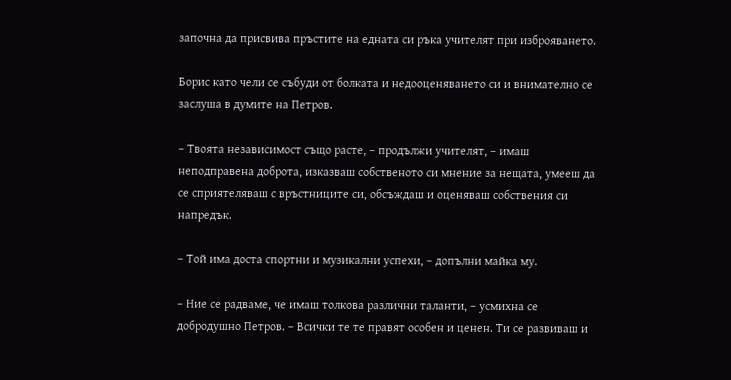започна да присвива пръстите на едната си ръка учителят при изброяването.

Борис като чели се събуди от болката и недооценяването си и внимателно се заслуша в думите на Петров.

– Твоята независимост също расте, – продължи учителят, – имаш неподправена доброта, изказваш собственото си мнение за нещата, умееш да се сприятеляваш с връстниците си, обсъждаш и оценяваш собствения си напредък.

– Той има доста спортни и музикални успехи, – допълни майка му.

– Ние се радваме, че имаш толкова различни таланти, – усмихна се добродушно Петров. – Всички те те правят особен и ценен. Ти се развиваш и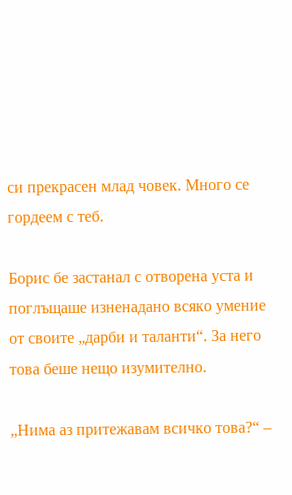си прекрасен млад човек. Много се гордеем с теб.

Борис бе застанал с отворена уста и поглъщаше изненадано всяко умение от своите „дарби и таланти“. За него това беше нещо изумително.

„Нима аз притежавам всичко това?“ –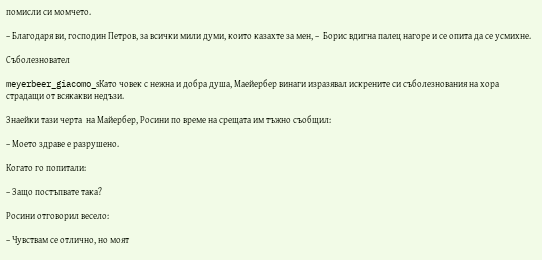помисли си момчето.

– Благодаря ви, господин Петров, за всички мили думи, които казахте за мен, –  Борис вдигна палец нагоре и се опита да се усмихне.

Съболезновател

meyerbeer_giacomo_sКато човек с нежна и добра душа, Маейербер винаги изразявал искрените си съболезнования на хора страдащи от всякакви недъзи.

Знаейки тази черта  на Майербер, Росини по време на срещата им тъжно съобщил:

– Моето здраве е разрушено.

Когато го попитали:

– Защо постъпвате така?

Росини отговорил весело:

– Чувствам се отлично, но моят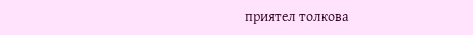приятел толкова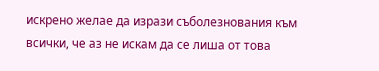искрено желае да изрази съболезнования към всички, че аз не искам да се лиша от това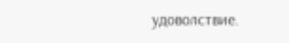удоволствие.